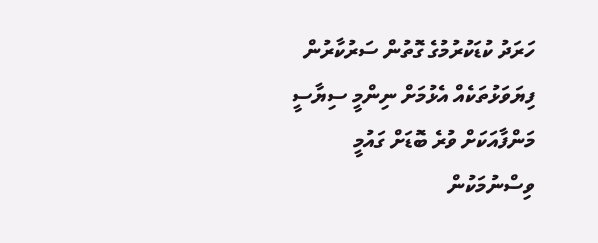ހަރަދު ކުޑަކުރުމުގެ ގޮތުން ސަރުކާރުން ފިޔަވަޅުތަކެއް އެޅުމަށް ނިންމީ ސިޔާސީ މަންފާއަކަށް ވުރެ ބޮޑަށް ގައުމީ ވިސްނުމަކުން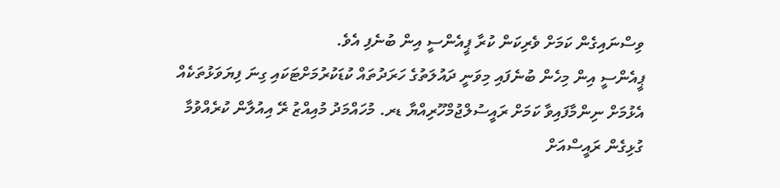ވިސްނައިގެން ކަމަށް ވެރިކަން ކުރާ ޕީއެންސީ އިން ބުނެފި އެވެ.
ޕީއެންސީ އިން މިހެން ބުނެފައި މިވަނީ ދައުލަތުގެ ހަރަދުތައް ކުޑަކުރުމަށްޓަކައި ގިނަ ފިޔަވަޅުތަކެއް އެޅުމަށް ނިންމާފައިވާ ކަމަށް ރައީސުލްޖުމްހޫރިއްޔާ ޑރ. މުހައްމަދު މުއިއްޒު ރޭ އިއުލާން ކުރެއްވުމާ ގުޅިގެން ރައީސްއަށް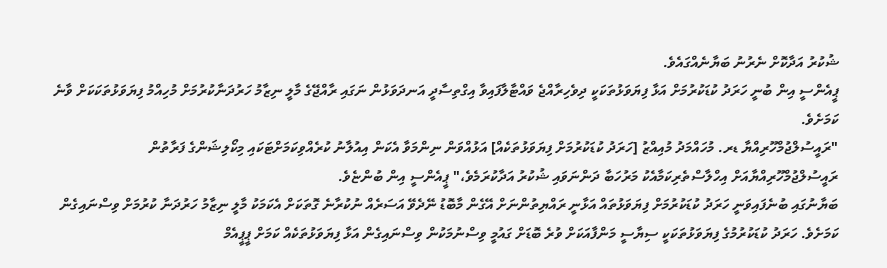ޝުކުރު އަދާކޮށް ނެރުނު ބަޔާނެއްގައެވެ.
ޕީއެންސީ އިން ބުނީ ހަރަދު ކުޑަކުރުމަށް އަޅާ ފިޔަވަޅުތަކަކީ ދިވެހިރާއްޖެ ވައްޓާލާފައިވާ އިގްތިސާދީ އަނދަވަޅުން ނަގައި ރާއްޖޭގެ މާލީ ނިޒާމު ހަރުދަނާކުރުމަށް މުހިއްމު ފިޔަވަޅުތަކަކަށް ވާނެ ކަމަށެވެ.
"ރައީސުލްޖުމްހޫރިއްޔާ ޑރ. މުހައްމަދު މުއިއްޒު [ހަރަދު ކުޑަކުރުމަށް ފިޔަވަޅުތަކެއް] އަޅުއްވަން ނިންމަވާ އެކަން އިއުލާނު ކުރެއްވިކަމަށްޓަކައި މިކޯލިޝަންގެ ފަރާތުން ރައީސުލްޖުމްހޫރިއްޔާއަށް އިހްލާސްތެރިކަމާއެކު މަރުހަބާ ދަންނަވައި ޝުކުރު އަދާކުރަމެވެ،" ޕީއެންސީ އިން ބުންޏެވެ.
ބަޔާނުގައި ބުނެފައިވަނީ ހަރަދު ކުޑަކުރުމަށް ފިޔަވަޅުތައް އަޅާނީ ރައްޔިތުންނަށް އޭގެން މާބޮޑު ނޭދެވޭ އަސަރެއް ނުކުރާނެ ގޮތަކަށް އެކަމަކު މާލީ ނިޒާމު ހަރުދަނާ ކުރުމަށް ވިސްނައިގެން ކަމަށެވެ. ހަރަދު ކުޑަކުރުމުގެ ފިޔަވަޅުތަކަކީ ސިޔާސީ މަންފާއަކަށް ވުރެ ބޮޑަށް ގައުމީ ވިސްނުމަކުން ވިސްނައިގެން އަޅާ ފިޔަވަޅުތަކެއް ކަމަށް ޕީޕީއެމް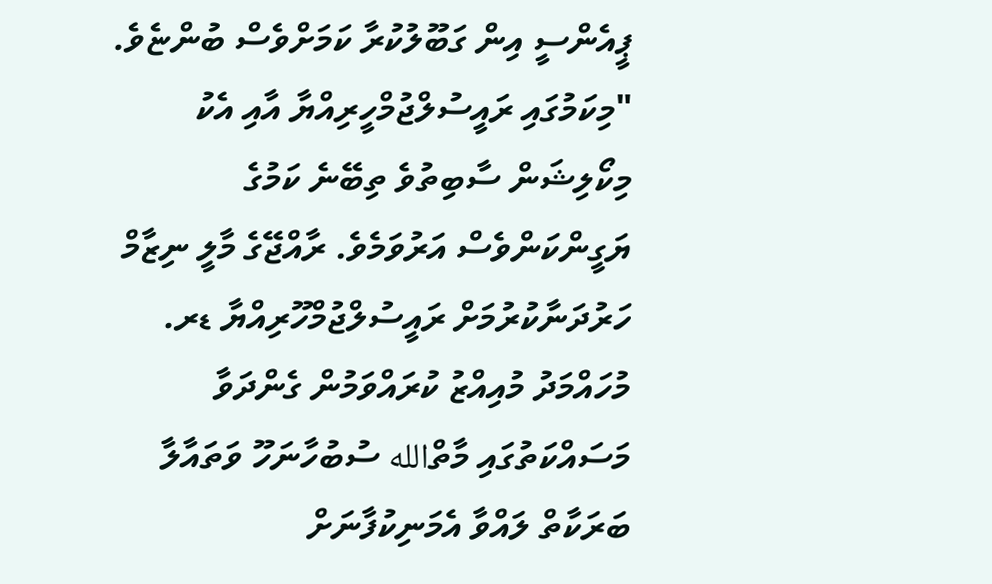ޕީއެންސީ އިން ގަބޫލުކުރާ ކަމަށްވެސް ބުންޏެވެ.
"މިކަމުގައި ރައީސުލްޖުމްހީރިއްޔާ އާއި އެކު މިކޯލިޝަން ސާބިތުވެ ތިބޭނެ ކަމުގެ ޔަގީންކަންވެސް އަރުވަމެވެ. ރާއްޖޭގެ މާލީ ނިޒާމް ހަރުދަނާކުރުމަށް ރައީސުލްޖުމްހޫރިއްޔާ ޑރ. މުހައްމަދު މުއިއްޒު ކުރައްވަމުން ގެންދަވާ މަސައްކަތުގައި މާތްالله ސުބުހާނަހޫ ވަތައާލާ ބަރަކާތް ލައްވާ އެމަނިކުފާނަށް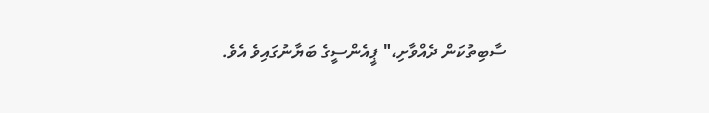ސާބިތުކަން ދެއްވާށި،" ޕީއެންސީގެ ބަޔާނުގައިވެ އެވެ.